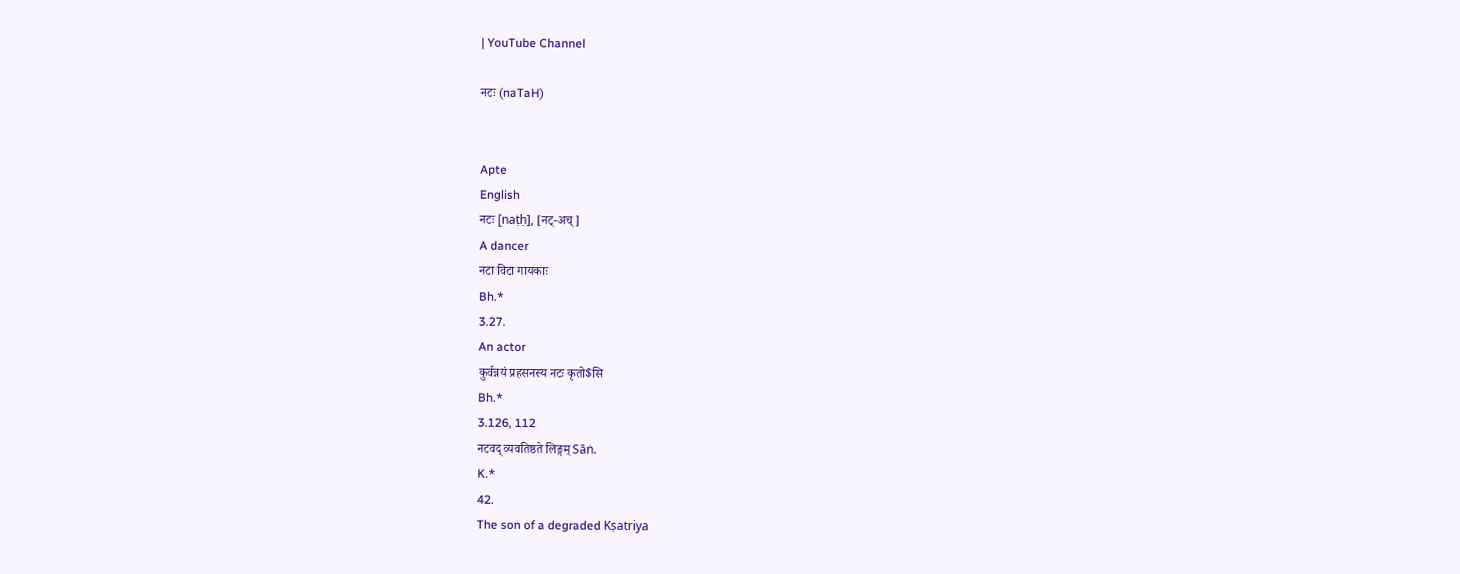| YouTube Channel

नटः (naTaH)


Apte
English
नटः [naṭḥ], [नट्-अच्]
A dancer
नटा विटा गायकाः
Bh.*
3.27.
An actor
कुर्वन्नयं प्रहसनस्य नटः कृतो$सि
Bh.*
3.126, 112
नटवद् व्यवतिष्ठते लिङ्गम् Sāṅ.
K.*
42.
The son of a degraded Kṣatriya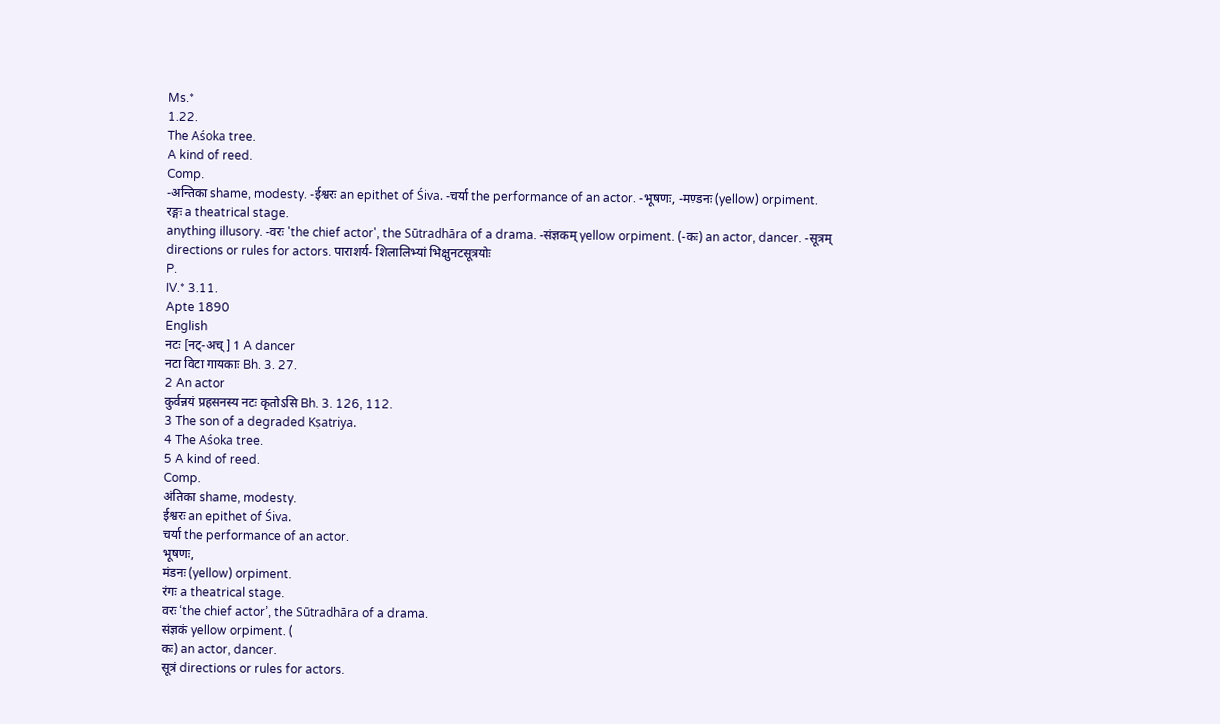Ms.*
1.22.
The Aśoka tree.
A kind of reed.
Comp.
-अन्तिका shame, modesty. -ईश्वरः an epithet of Śiva. -चर्या the performance of an actor. -भूषणः, -मण़्डनः (yellow) orpiment.
रङ्गः a theatrical stage.
anything illusory. -वरः 'the chief actor', the Sūtradhāra of a drama. -संज्ञकम् yellow orpiment. (-कः) an actor, dancer. -सूत्रम् directions or rules for actors. पाराशर्य- शिलालिभ्यां भिक्षुनटसूत्रयोः
P.
IV.* 3.11.
Apte 1890
English
नटः [नट्-अच्] 1 A dancer
नटा विटा गायकाः Bh. 3. 27.
2 An actor
कुर्वन्नयं प्रहसनस्य नटः कृतोऽसि Bh. 3. 126, 112.
3 The son of a degraded Kṣatriya.
4 The Aśoka tree.
5 A kind of reed.
Comp.
अंतिका shame, modesty.
ईश्वरः an epithet of Śiva.
चर्या the performance of an actor.
भूषणः,
मंडनः (yellow) orpiment.
रंगः a theatrical stage.
वरः ‘the chief actor’, the Sūtradhāra of a drama.
संज्ञकं yellow orpiment. (
कः) an actor, dancer.
सूत्रं directions or rules for actors.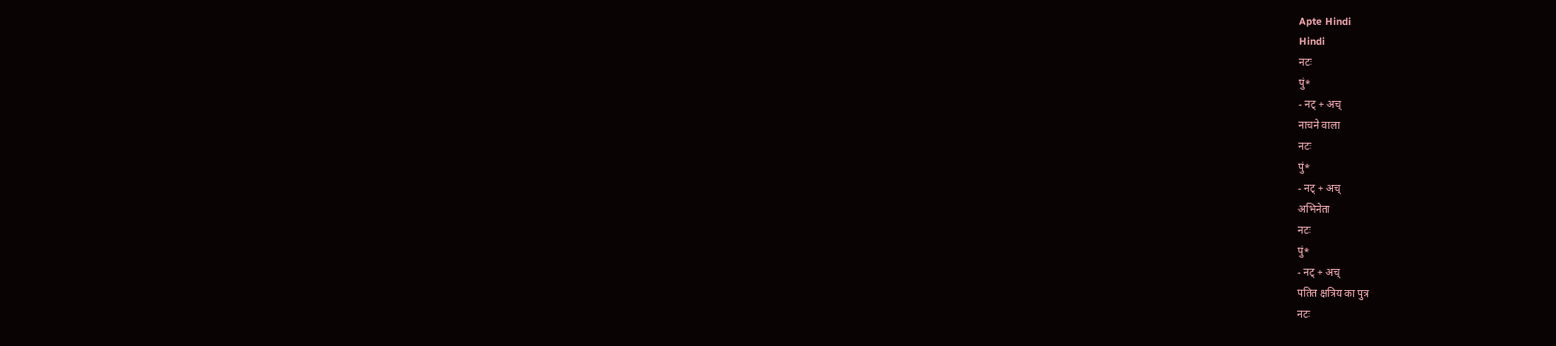Apte Hindi
Hindi
नटः
पुं*
- नट् + अच्
नाचने वाला
नटः
पुं*
- नट् + अच्
अभिनेता
नटः
पुं*
- नट् + अच्
पतित क्षत्रिय का पुत्र
नटः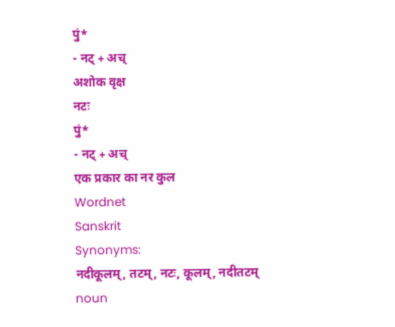पुं*
- नट् + अच्
अशोक वृक्ष
नटः
पुं*
- नट् + अच्
एक प्रकार का नर कुल
Wordnet
Sanskrit
Synonyms:
नदीकूलम्, तटम्, नटः, कूलम्, नदीतटम्
noun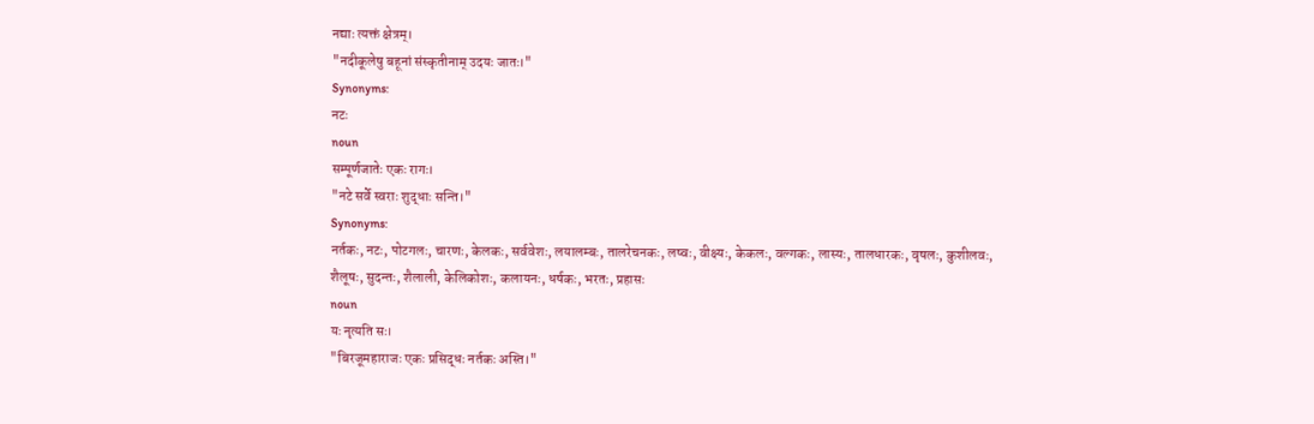नद्याः त्यक्तं क्षेत्रम्।
"नदीकूलेषु बहूनां संस्कृतीनाम् उदयः जातः।"
Synonyms:
नटः
noun
सम्पूर्णजातेः एकः रागः।
"नटे सर्वे स्वराः शुद्धाः सन्ति।"
Synonyms:
नर्तकः, नटः, पोटगलः, चारणः, केलकः, सर्ववेशः, लयालम्बः, तालरेचनकः, लष्वः, वीक्ष्यः, केकलः, वल्गकः, लास्यः, तालधारकः, वृषलः, कुशीलवः, शैलूषः, सुदन्तः, शैलाली, केलिकोशः, कलायनः, धर्षकः, भरतः, प्रहासः
noun
यः नृत्यति सः।
"बिरजूमहाराजः एकः प्रसिद्धः नर्तकः अस्ति।"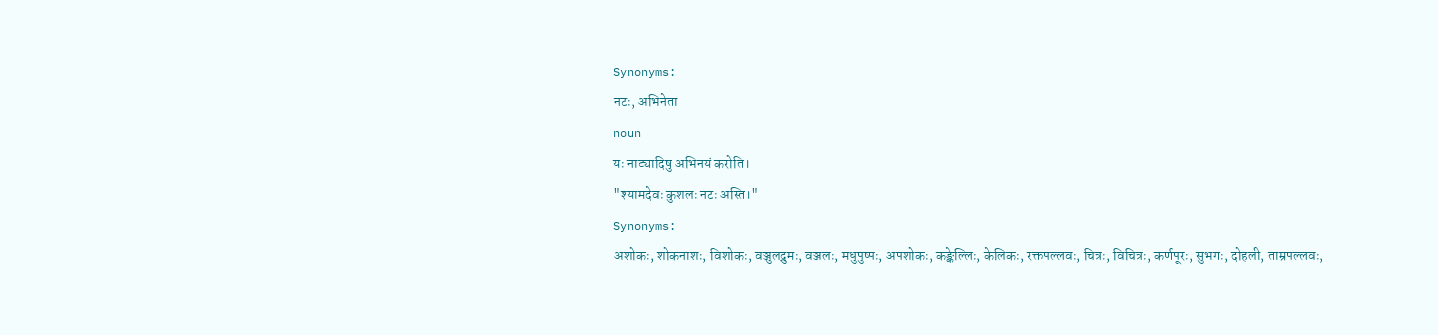Synonyms:
नटः, अभिनेता
noun
यः नाट्यादिषु अभिनयं करोति।
"श्यामदेवः कुशलः नटः अस्ति।"
Synonyms:
अशोकः, शोकनाशः, विशोकः, वञ्जुलद्रुमः, वञ्जलः, मधुपुष्पः, अपशोकः, कङ्केल्लिः, केलिकः, रक्तपल्लवः, चित्रः, विचित्रः, कर्णपूरः, सुभगः, दोहली, ताम्रपल्लवः,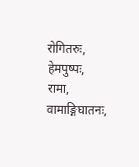रोगितरुः, हेमपुष्पः, रामा, वामाङ्गिघातनः,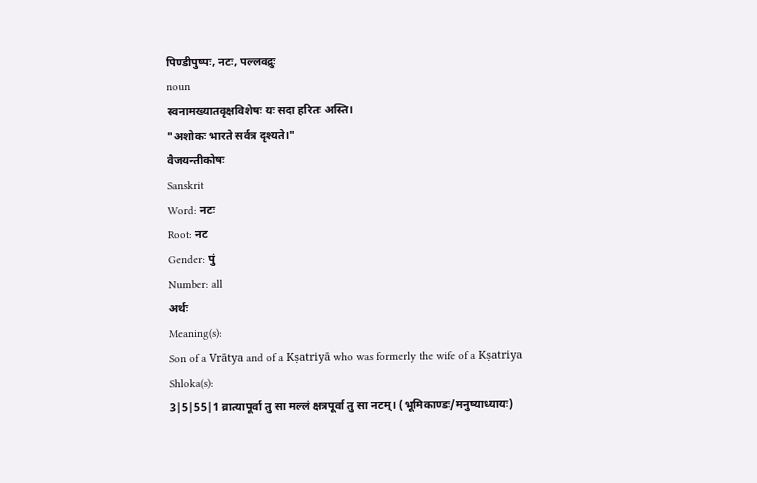पिण्डीपुष्पः, नटः, पल्लवद्रुः
noun
स्वनामख्यातवृक्षविशेषः यः सदा हरितः अस्ति।
"अशोकः भारते सर्वत्र दृश्यते।"
वैजयन्तीकोषः
Sanskrit
Word: नटः
Root: नट
Gender: पुं
Number: all
अर्थः
Meaning(s):
Son of a Vrātya and of a Kṣatriyā who was formerly the wife of a Kṣatriya
Shloka(s):
3|5|55|1 व्रात्यापूर्वा तु सा मल्लं क्षत्रपूर्वा तु सा नटम्। (भूमिकाण्डः/मनुष्याध्यायः)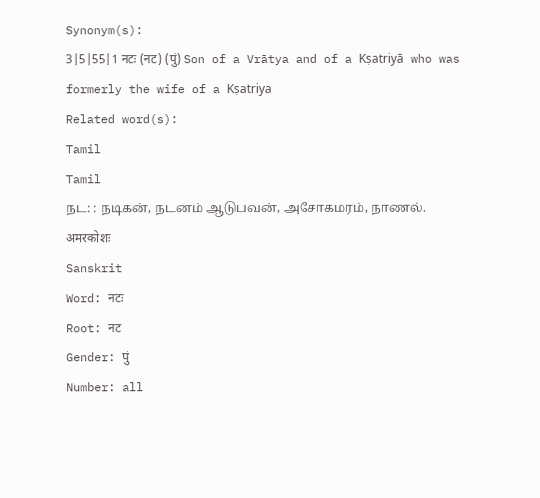Synonym(s):
3|5|55|1 नटः (नट) (पुं) Son of a Vrātya and of a Kṣatriyā who was formerly the wife of a Kṣatriya
Related word(s):
Tamil
Tamil
நட: : நடிகன், நடனம் ஆடுபவன், அசோகமரம், நாணல்.
अमरकोशः
Sanskrit
Word: नटः
Root: नट
Gender: पुं
Number: all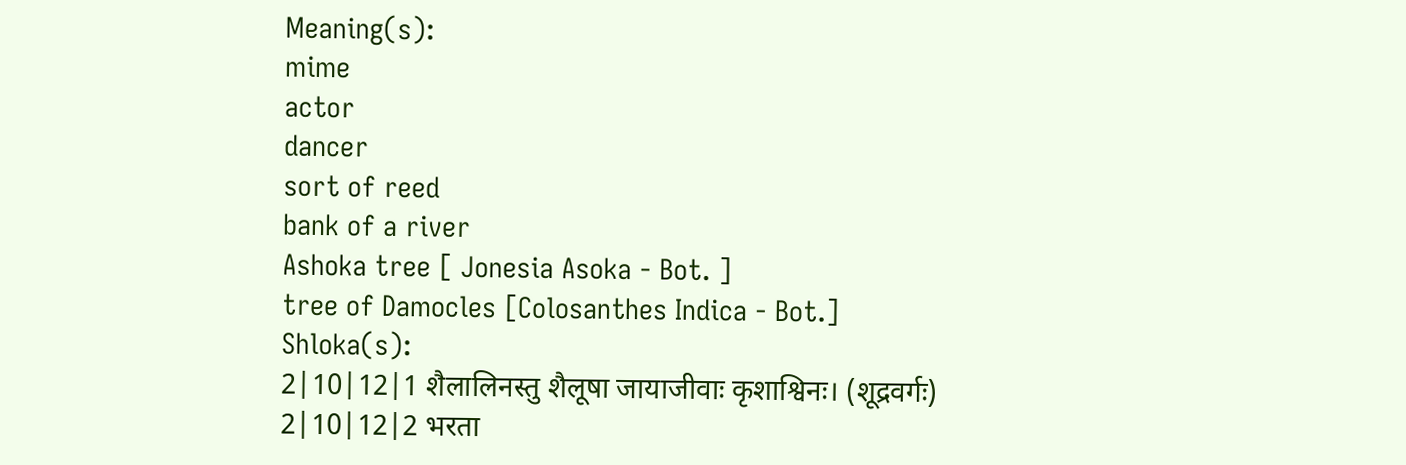Meaning(s):
mime
actor
dancer
sort of reed
bank of a river
Ashoka tree [ Jonesia Asoka - Bot. ]
tree of Damocles [Colosanthes Indica - Bot.]
Shloka(s):
2|10|12|1 शैलालिनस्तु शैलूषा जायाजीवाः कृशाश्विनः। (शूद्रवर्गः)
2|10|12|2 भरता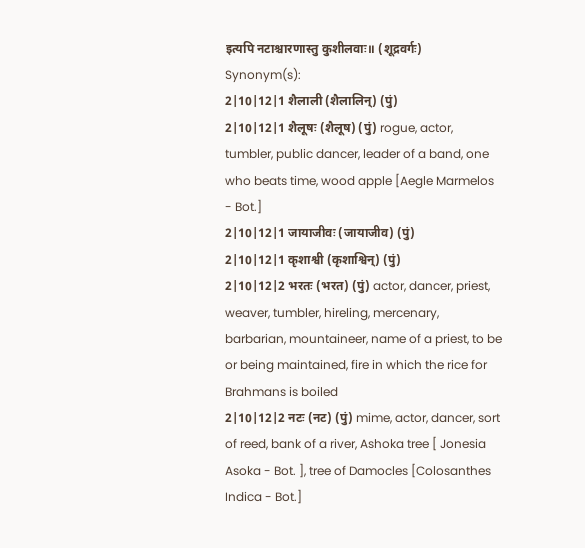इत्यपि नटाश्चारणास्तु कुशीलवाः॥ (शूद्रवर्गः)
Synonym(s):
2|10|12|1 शैलाली (शैलालिन्) (पुं)
2|10|12|1 शैलूषः (शैलूष) (पुं) rogue, actor, tumbler, public dancer, leader of a band, one who beats time, wood apple [Aegle Marmelos - Bot.]
2|10|12|1 जायाजीवः (जायाजीव) (पुं)
2|10|12|1 कृशाश्वी (कृशाश्विन्) (पुं)
2|10|12|2 भरतः (भरत) (पुं) actor, dancer, priest, weaver, tumbler, hireling, mercenary, barbarian, mountaineer, name of a priest, to be or being maintained, fire in which the rice for Brahmans is boiled
2|10|12|2 नटः (नट) (पुं) mime, actor, dancer, sort of reed, bank of a river, Ashoka tree [ Jonesia Asoka - Bot. ], tree of Damocles [Colosanthes Indica - Bot.]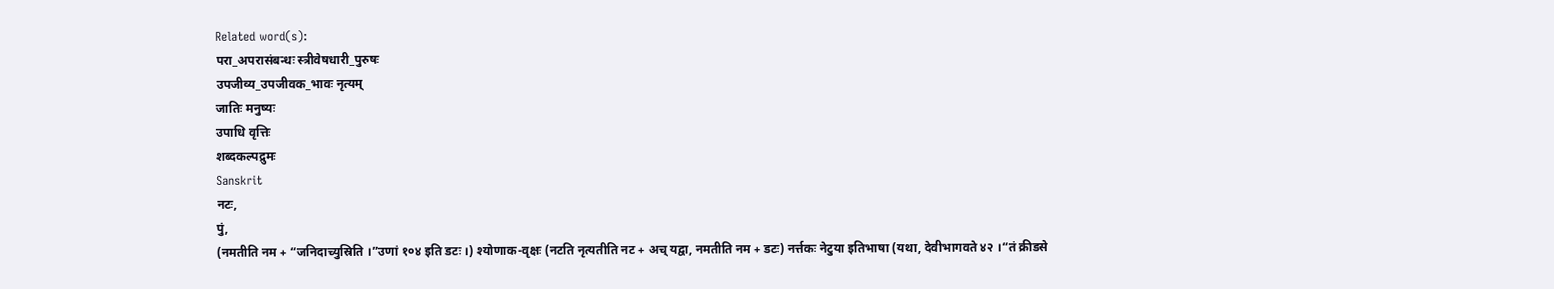Related word(s):
परा_अपरासंबन्धः स्त्रीवेषधारी_पुरुषः
उपजीव्य_उपजीवक_भावः नृत्यम्
जातिः मनुष्यः
उपाधि वृत्तिः
शब्दकल्पद्रुमः
Sanskrit
नटः,
पुं,
(नमतीति नम + “जनिदाच्युस्रिति ।”उणां १०४ इति डटः ।) श्योणाक-वृक्षः (नटति नृत्यतीति नट + अच् यद्वा, नमतीति नम + डटः) नर्त्तकः नेटुया इतिभाषा (यथा, देवीभागवते ४२ ।“तं क्रीडसे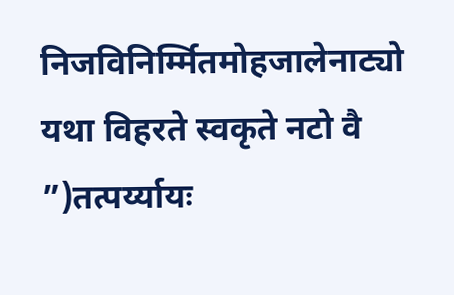निजविनिर्म्मितमोहजालेनाट्यो यथा विहरते स्वकृते नटो वै
”)तत्पर्य्यायः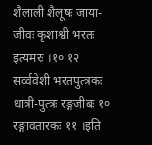शैलाली शैलूषः जाया-जीवः कृशाश्वी भरतः इत्यमरः ।१० १२
सर्व्ववेशी भरतपुत्त्रकः धात्री-पुत्त्रः रङ्गजीबः १० रङ्गावतारकः ११ ।इति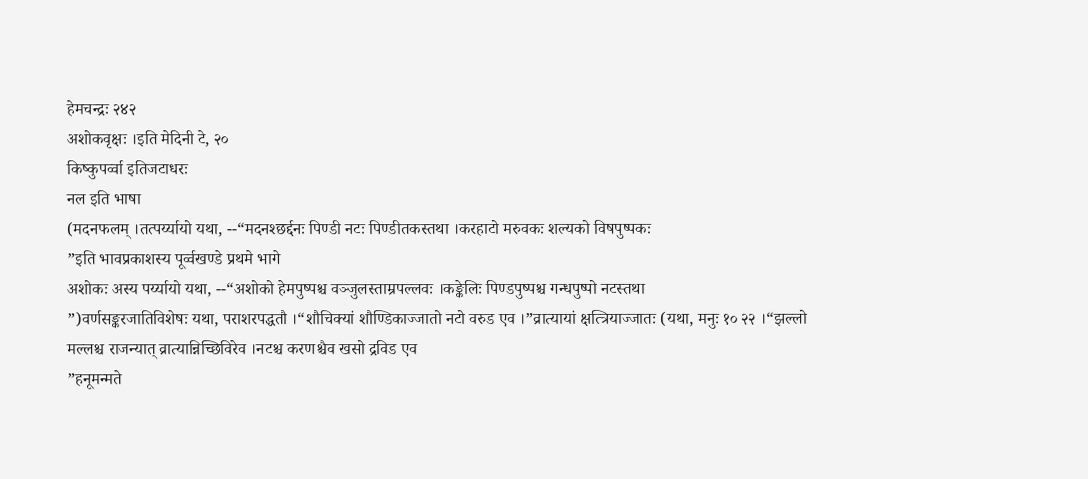हेमचन्द्रः २४२
अशोकवृक्षः ।इति मेदिनी टे, २०
किष्कुपर्व्वा इतिजटाधरः
नल इति भाषा
(मदनफलम् ।तत्पर्य्यायो यथा, --“मदनश्छर्द्दनः पिण्डी नटः पिण्डीतकस्तथा ।करहाटो मरुवकः शल्यको विषपुष्पकः
”इति भावप्रकाशस्य पूर्व्वखण्डे प्रथमे भागे
अशोकः अस्य पर्य्यायो यथा, --“अशोको हेमपुष्पश्च वञ्जुलस्ताम्रपल्लवः ।कङ्केलिः पिण्डपुष्पश्च गन्धपुष्पो नटस्तथा
”)वर्णसङ्करजातिविशेषः यथा, पराशरपद्धतौ ।“शौचिक्यां शौण्डिकाज्जातो नटो वरुड एव ।”व्रात्यायां क्षत्त्रियाज्जातः (यथा, मनुः १० २२ ।“झल्लो मल्लश्च राजन्यात् व्रात्यान्निच्छिविरेव ।नटश्च करणश्चैव खसो द्रविड एव
”हनूमन्मते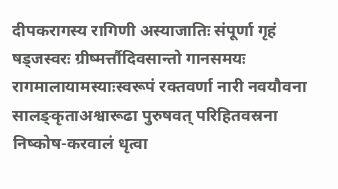दीपकरागस्य रागिणी अस्याजातिः संपूर्णा गृहं षड्जस्वरः ग्रीष्मर्त्तौदिवसान्तो गानसमयः रागमालायामस्याःस्वरूपं रक्तवर्णा नारी नवयौवना सालङ्कृताअश्वारूढा पुरुषवत् परिहितवस्रना निष्कोष-करवालं धृत्वा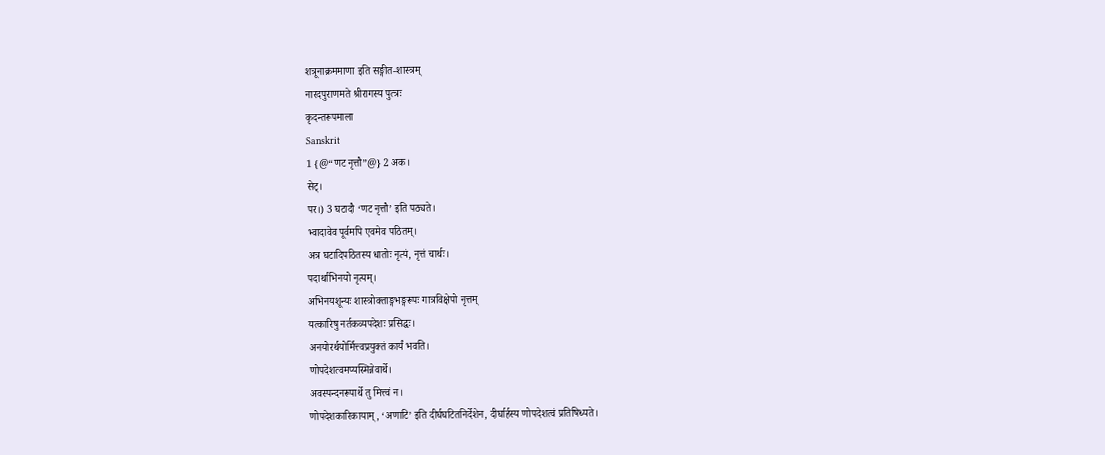शत्रूनाक्रममाणा इति सङ्गीत-शास्त्रम्
नारदपुराणमते श्रीरागस्य पुत्त्रः
कृदन्तरूपमाला
Sanskrit
1 {@“णट नृत्तौ”@} 2 अक।
सेट्।
पर।) 3 घटादौ ‘णट नृत्तौ’ इति पठ्यते।
भ्वादावेव पूर्वमपि एवमेव पठितम्।
अत्र घटादिपठितस्य धातोः नृत्यं, नृत्तं चार्थः।
पदार्थाभिनयो नृत्यम्।
अभिनयशून्यः शास्त्रोक्ताङ्गभङ्गरूपः गात्रविक्षेपो नृत्तम्
यत्कारिषु नर्तकव्यपदेशः प्रसिद्धः।
अनयोरर्थयोर्मित्त्वप्रयुक्तं कार्यं भवति।
णोपदेशत्वमप्यस्मिन्नेवार्थे।
अवस्पन्दनरूपार्थे तु मित्त्वं न।
णोपदेशकारिकायाम्, ‘अणाटि’ इति दीर्घघटितनिर्देशेन, दीर्घार्हस्य णोपदेशत्वं प्रतिषिध्यते।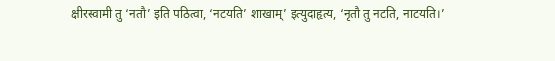क्षीरस्वामी तु ‘नतौ’ इति पठित्वा, ‘नटयति’ शाखाम्’ इत्युदाहृत्य, ‘नृतौ तु नटति, नाटयति।’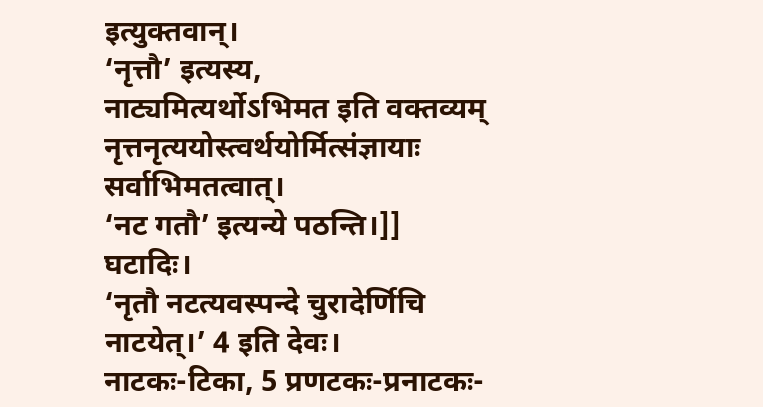इत्युक्तवान्।
‘नृत्तौ’ इत्यस्य, नाट्यमित्यर्थोऽभिमत इति वक्तव्यम्
नृत्तनृत्ययोस्त्वर्थयोर्मित्संज्ञायाः सर्वाभिमतत्वात्।
‘नट गतौ’ इत्यन्ये पठन्ति।]] घटादिः।
‘नृतौ नटत्यवस्पन्दे चुरादेर्णिचि नाटयेत्।’ 4 इति देवः।
नाटकः-टिका, 5 प्रणटकः-प्रनाटकः-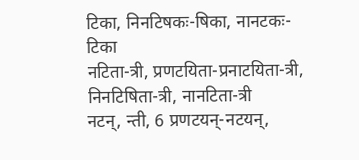टिका, निनटिषकः-षिका, नानटकः-टिका
नटिता-त्री, प्रणटयिता-प्रनाटयिता-त्री, निनटिषिता-त्री, नानटिता-त्री
नटन्, न्ती, 6 प्रणटयन्-नटयन्,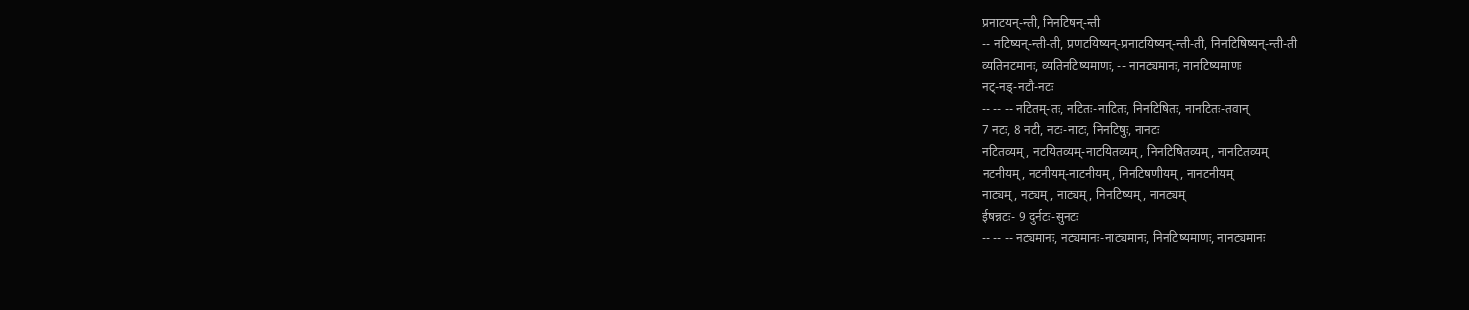प्रनाटयन्-न्ती, निनटिषन्-न्ती
-- नटिष्यन्-न्ती-ती, प्रणटयिष्यन्-प्रनाटयिष्यन्-न्ती-ती, निनटिषिष्यन्-न्ती-ती
व्यतिनटमानः, व्यतिनटिष्यमाणः, -- नानट्यमानः, नानटिष्यमाणः
नट्-नड्-नटौ-नटः
-- -- -- नटितम्-तः, नटितः-नाटितः, निनटिषितः, नानटितः-तवान्
7 नटः, 8 नटी, नटः-नाटः, निनटिषुः, नानटः
नटितव्यम्, नटयितव्यम्-नाटयितव्यम्, निनटिषितव्यम्, नानटितव्यम्
नटनीयम्, नटनीयम्-नाटनीयम्, निनटिषणीयम्, नानटनीयम्
नाट्यम्, नट्यम्, नाट्यम्, निनटिष्यम्, नानट्यम्
ईषन्नटः- 9 दुर्नटः-सुनटः
-- -- -- नट्यमानः, नट्यमानः-नाट्यमानः, निनटिष्यमाणः, नानट्यमानः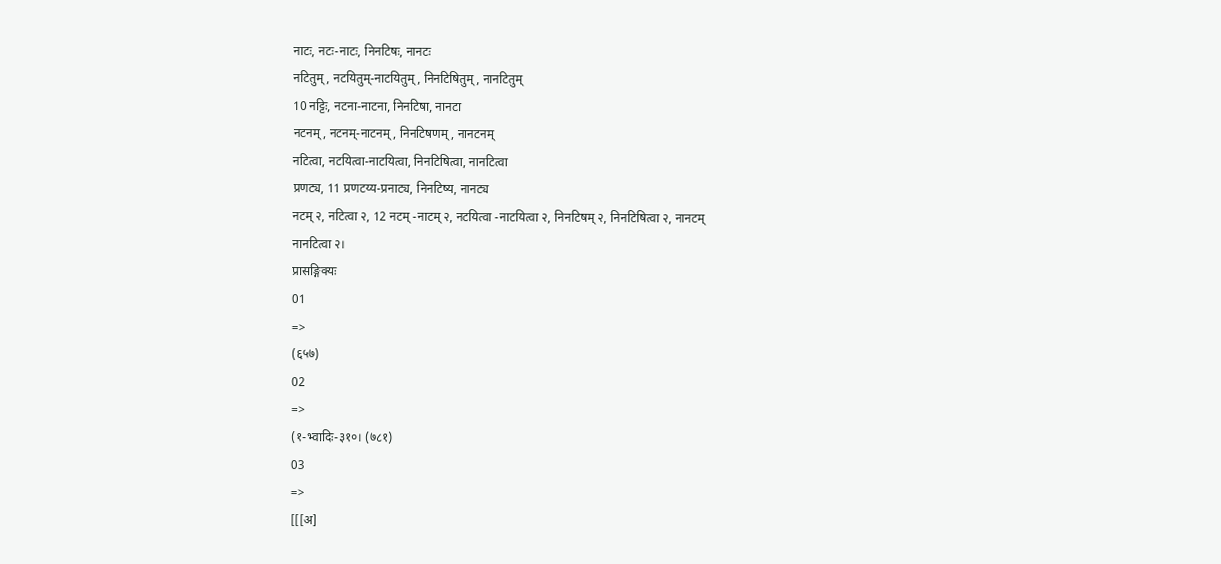नाटः, नटः-नाटः, निनटिषः, नानटः
नटितुम्, नटयितुम्-नाटयितुम्, निनटिषितुम्, नानटितुम्
10 नट्टिः, नटना-नाटना, निनटिषा, नानटा
नटनम्, नटनम्-नाटनम्, निनटिषणम्, नानटनम्
नटित्वा, नटयित्वा-नाटयित्वा, निनटिषित्वा, नानटित्वा
प्रणट्य, 11 प्रणटय्य-प्रनाट्य, निनटिष्य, नानट्य
नटम् २, नटित्वा २, 12 नटम् -नाटम् २, नटयित्वा -नाटयित्वा २, निनटिषम् २, निनटिषित्वा २, नानटम्
नानटित्वा २।
प्रासङ्गिक्यः
01
=>
(६५७)
02
=>
(१-भ्वादिः-३१०। (७८१)
03
=>
[[[अ]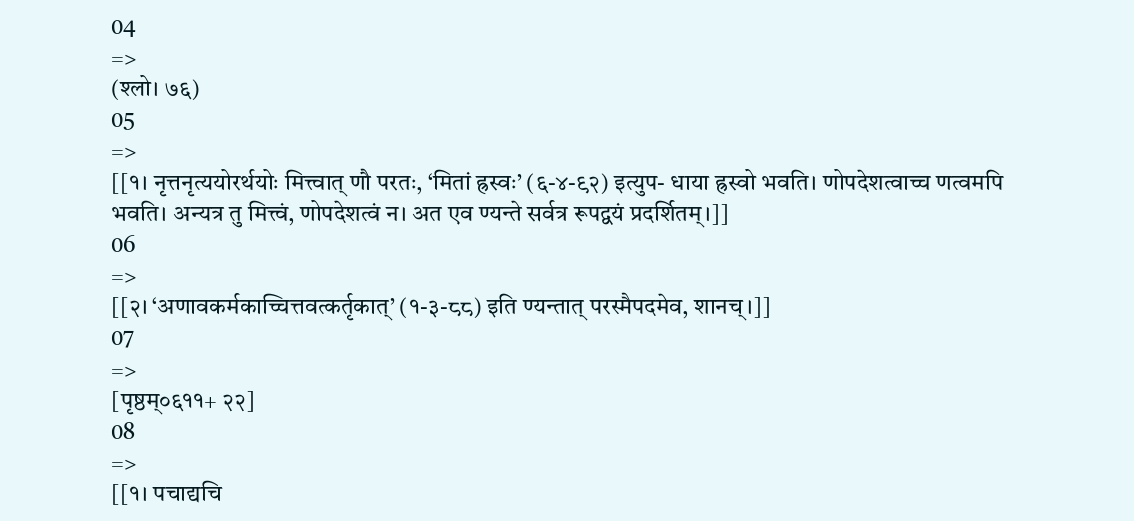04
=>
(श्लो। ७६)
05
=>
[[१। नृत्तनृत्ययोरर्थयोः मित्त्वात् णौ परतः, ‘मितां ह्रस्वः’ (६-४-९२) इत्युप- धाया ह्रस्वो भवति। णोपदेशत्वाच्च णत्वमपि भवति। अन्यत्र तु मित्त्वं, णोपदेशत्वं न। अत एव ण्यन्ते सर्वत्र रूपद्वयं प्रदर्शितम्।]]
06
=>
[[२। ‘अणावकर्मकाच्चित्तवत्कर्तृकात्’ (१-३-८८) इति ण्यन्तात् परस्मैपदमेव, शानच्।]]
07
=>
[पृष्ठम्०६११+ २२]
08
=>
[[१। पचाद्यचि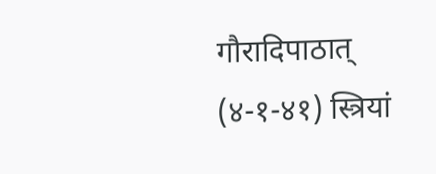गौरादिपाठात् (४-१-४१) स्त्रियां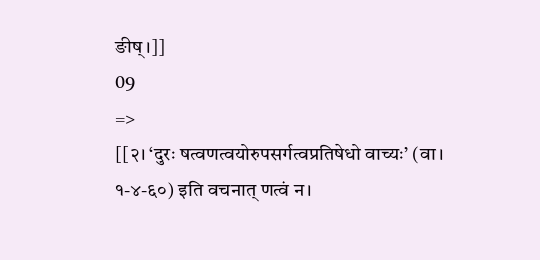ङीष्।]]
09
=>
[[२। ‘दुरः षत्वणत्वयोरुपसर्गत्वप्रतिषेधो वाच्यः’ (वा। १-४-६०) इति वचनात् णत्वं न।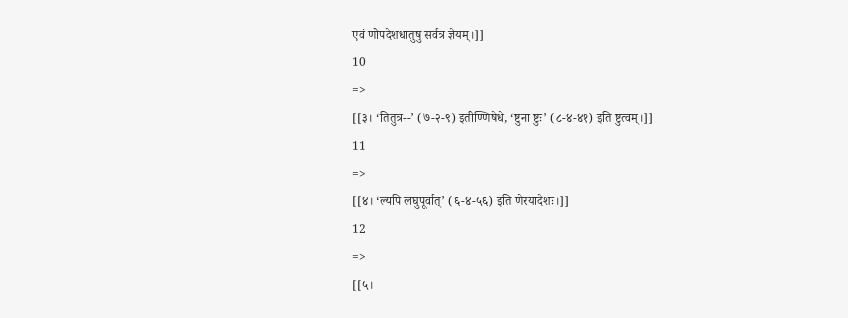एवं णोपदेशधातुषु सर्वत्र ज्ञेयम्।]]
10
=>
[[३। ‘तितुत्र--’ (७-२-९) इतीण्णिषेधे, ‘ष्टुना ष्टुः’ (८-४-४१) इति ष्टुत्वम्।]]
11
=>
[[४। ‘ल्यपि लघुपूर्वात्’ (६-४-५६) इति णेरयादेशः।]]
12
=>
[[५।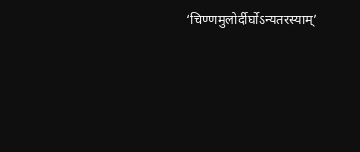‘चिण्णमुलोर्दीर्घोऽन्यतरस्याम्’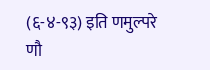(६-४-९३) इति णमुल्परे णौ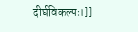दीर्घविकल्पः।]]